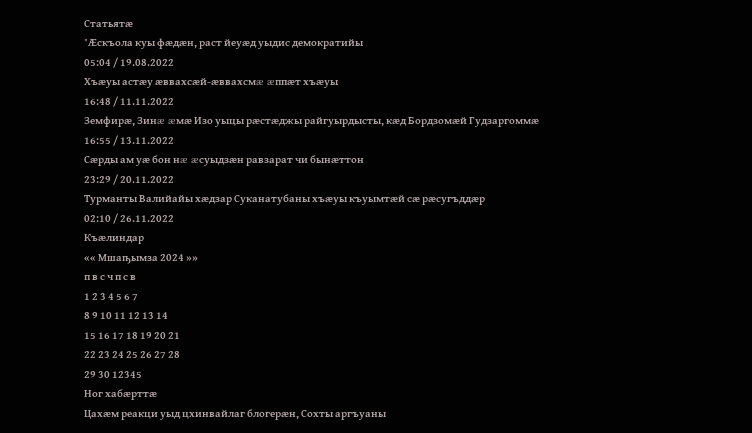Статьятæ
"Æскъола куы фæдæн, раст йеуæд уыдис демократийы
05:04 / 19.08.2022
Хъæуы астæу æввахсæй-æввахсмæ æппæт хъæуы
16:48 / 11.11.2022
Земфирæ, Зинæ æмæ Изо уыцы рæстæджы райгуырдысты, кæд Бордзомæй Гудзаргоммæ
16:55 / 13.11.2022
Сæрды ам уæ бон нæ æсуыдзæн равзарат чи бынæттон
23:29 / 20.11.2022
Турманты Валийайы хæдзар Суканатубаны хъæуы къуымтæй сæ рæсугъддæр
02:10 / 26.11.2022
Къæлиндар
«« Мшaҧымзa 2024 »»
п в с ч п с в
1 2 3 4 5 6 7
8 9 10 11 12 13 14
15 16 17 18 19 20 21
22 23 24 25 26 27 28
29 30 12345
Ног хабæрттæ
Цахæм реакци уыд цхинвайлаг блогерæн, Сохты аргъуаны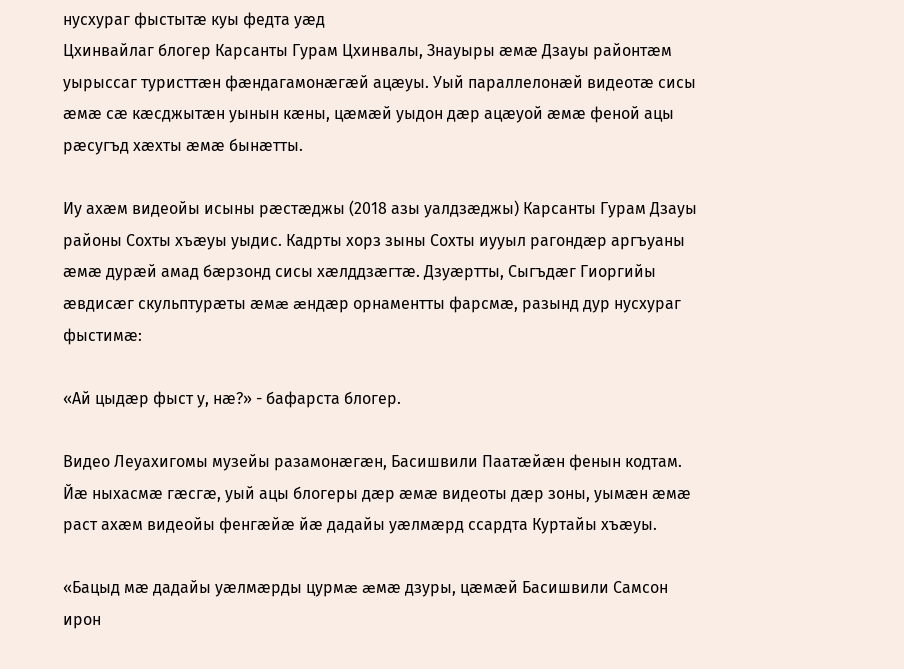нусхураг фыстытæ куы федта уæд
Цхинвайлаг блогер Карсанты Гурам Цхинвалы, Знауыры æмæ Дзауы районтæм уырыссаг туристтæн фæндагамонæгæй ацæуы. Уый параллелонæй видеотæ сисы æмæ сæ кæсджытæн уынын кæны, цæмæй уыдон дæр ацæуой æмæ феной ацы рæсугъд хæхты æмæ бынæтты.

Иу ахæм видеойы исыны рæстæджы (2018 азы уалдзæджы) Карсанты Гурам Дзауы районы Сохты хъæуы уыдис. Кадрты хорз зыны Сохты иууыл рагондæр аргъуаны æмæ дурæй амад бæрзонд сисы хæлддзæгтæ. Дзуæртты, Сыгъдæг Гиоргийы æвдисæг скульптурæты æмæ æндæр орнаментты фарсмæ, разынд дур нусхураг фыстимæ:

«Ай цыдæр фыст у, нæ?» - бафарста блогер.

Видео Леуахигомы музейы разамонæгæн, Басишвили Паатæйæн фенын кодтам. Йæ ныхасмæ гæсгæ, уый ацы блогеры дæр æмæ видеоты дæр зоны, уымæн æмæ раст ахæм видеойы фенгæйæ йæ дадайы уæлмæрд ссардта Куртайы хъæуы.

«Бацыд мæ дадайы уæлмæрды цурмæ æмæ дзуры, цæмæй Басишвили Самсон ирон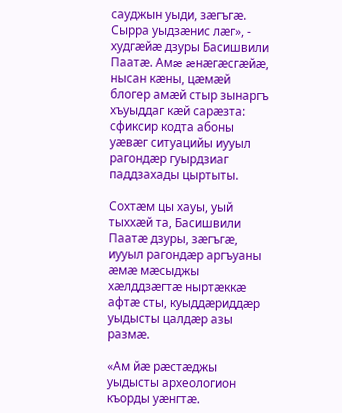сауджын уыди, зæгъгæ. Сырра уыдзæнис лæг», - худгæйæ дзуры Басишвили Паатæ. Амæ æнæгæсгæйæ, нысан кæны, цæмæй блогер амæй стыр зынаргъ хъуыддаг кæй сарæзта: сфиксир кодта абоны уæвæг ситуацийы иууыл рагондæр гуырдзиаг паддзахады цыртыты.

Сохтæм цы хауы, уый тыххæй та, Басишвили Паатæ дзуры, зæгъгæ, иууыл рагондæр аргъуаны æмæ мæсыджы хæлддзæгтæ ныртæккæ афтæ сты, куыддæриддæр уыдысты цалдæр азы размæ.

«Ам йæ рæстæджы уыдысты археологион къорды уæнгтæ.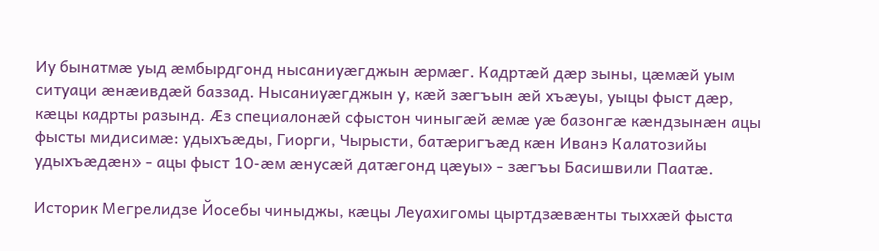Иу бынатмæ уыд æмбырдгонд нысаниуæгджын æрмæг. Кадртæй дæр зыны, цæмæй уым ситуаци æнæивдæй баззад. Нысаниуæгджын у, кæй зæгъын æй хъæуы, уыцы фыст дæр, кæцы кадрты разынд. Æз специалонæй сфыстон чиныгæй æмæ уæ базонгæ кæндзынæн ацы фысты мидисимæ: удыхъæды, Гиорги, Чырысти, батæригъæд кæн Иванэ Калатозийы удыхъæдæн» - ацы фыст 10-æм æнусæй датæгонд цæуы» - зæгъы Басишвили Паатæ.

Историк Мегрелидзе Йосебы чиныджы, кæцы Леуахигомы цыртдзæвæнты тыххæй фыста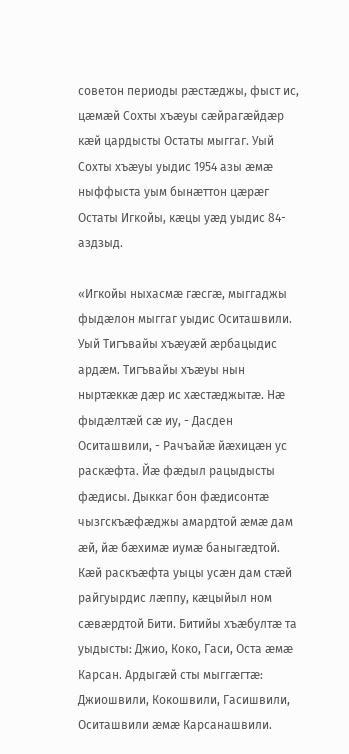советон периоды рæстæджы, фыст ис, цæмæй Сохты хъæуы сæйрагæйдæр кæй цардысты Остаты мыггаг. Уый Сохты хъæуы уыдис 1954 азы æмæ ныффыста уым бынæттон цæрæг Остаты Игкойы, кæцы уæд уыдис 84-аздзыд.

«Игкойы ныхасмæ гæсгæ, мыггаджы фыдæлон мыггаг уыдис Оситашвили. Уый Тигъвайы хъæуæй æрбацыдис ардæм. Тигъвайы хъæуы нын ныртæккæ дæр ис хæстæджытæ. Нæ фыдæлтæй сæ иу, - Дасден Оситашвили, - Рачъайæ йæхицæн ус раскæфта. Йæ фæдыл рацыдысты фæдисы. Дыккаг бон фæдисонтæ чызгскъæфæджы амардтой æмæ дам æй, йæ бæхимæ иумæ баныгæдтой. Кæй раскъæфта уыцы усæн дам стæй райгуырдис лæппу, кæцыйыл ном сæвæрдтой Бити. Битийы хъæбултæ та уыдысты: Джио, Коко, Гаси, Оста æмæ Карсан. Ардыгæй сты мыггæгтæ: Джиошвили, Кокошвили, Гасишвили, Оситашвили æмæ Карсанашвили.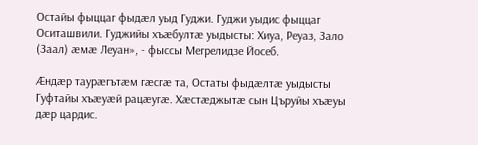Остайы фыццаг фыдæл уыд Гуджи. Гуджи уыдис фыццаг Оситашвили. Гуджийы хъæбултæ уыдысты: Хиуа, Реуаз, Зало (Заал) æмæ Леуан», - фыссы Мегрелидзе Йосеб.

Æндæр таурæгътæм гæсгæ та, Остаты фыдæлтæ уыдысты Гуфтайы хъæуæй рацæугæ. Хæстæджытæ сын Църуйы хъæуы дæр цардис.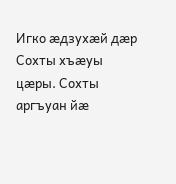Игко æдзухæй дæр Сохты хъæуы цæры. Сохты аргъуан йæ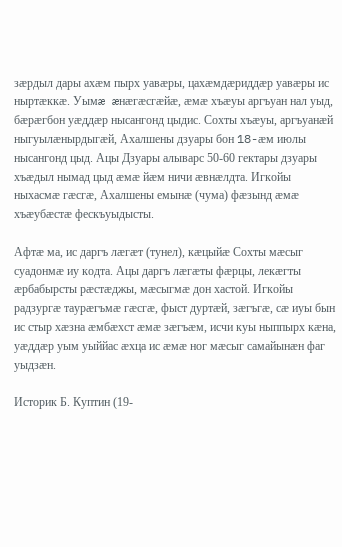зæрдыл дары ахæм пырх уавæры, цахæмдæриддæр уавæры ис ныртæккæ. Уымæ æнæгæсгæйæ, æмæ хъæуы аргъуан нал уыд, бæрæгбон уæддæр нысангонд цыдис. Сохты хъæуы, аргъуанæй ныгуылæнырдыгæй, Ахалшены дзуары бон 18-æм июлы нысангонд цыд. Ацы Дзуары алыварс 50-60 гектары дзуары хъæдыл нымад цыд æмæ йæм ничи æвнæлдта. Игкойы ныхасмæ гæсгæ, Ахалшены емынæ (чума) фæзынд æмæ хъæубæстæ фескъуыдысты.

Афтæ ма, ис даргъ лæгæт (тунел), кæцыйæ Сохты мæсыг суадонмæ иу кодта. Ацы даргъ лæгæты фæрцы, лекæгты æрбабырсты рæстæджы, мæсыгмæ дон хастой. Игкойы радзургæ таурæгъмæ гæсгæ, фыст дуртæй, зæгъгæ, сæ иуы бын ис стыр хæзна æмбæхст æмæ зæгъæм, исчи куы ныппырх кæна, уæддæр уым уыййас æхца ис æмæ ног мæсыг самайынæн фаг уыдзæн.

Историк Б. Куптин (19-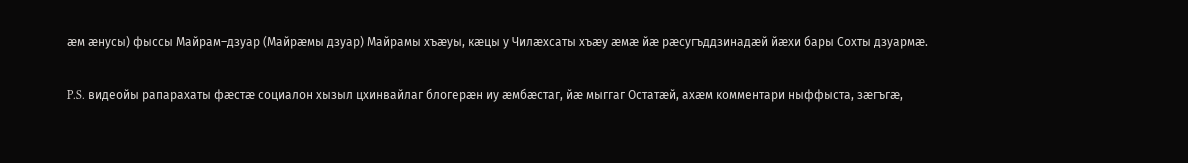æм æнусы) фыссы Майрам–дзуар (Майрæмы дзуар) Майрамы хъæуы, кæцы у Чилæхсаты хъæу æмæ йæ рæсугъддзинадæй йæхи бары Сохты дзуармæ.

P.S. видеойы рапарахаты фæстæ социалон хызыл цхинвайлаг блогерæн иу æмбæстаг, йæ мыггаг Остатæй, ахæм комментари ныффыста, зæгъгæ,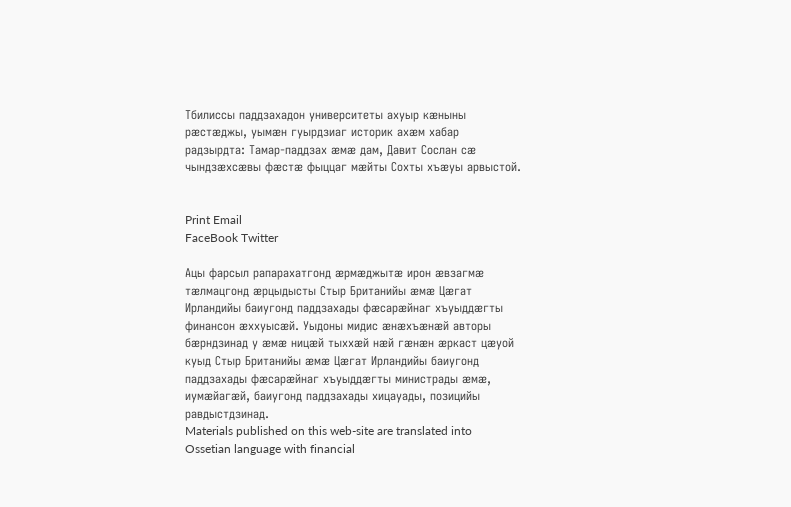Тбилиссы паддзахадон университеты ахуыр кæныны рæстæджы, уымæн гуырдзиаг историк ахæм хабар радзырдта: Тамар-паддзах æмæ дам, Давит Сослан сæ чындзæхсæвы фæстæ фыццаг мæйты Сохты хъæуы арвыстой.


Print Email
FaceBook Twitter

Ацы фарсыл рапарахатгонд æрмæджытæ ирон æвзагмæ тæлмацгонд æрцыдысты Стыр Британийы æмæ Цæгат Ирландийы баиугонд паддзахады фæсарæйнаг хъуыддæгты финансон æххуысæй. Уыдоны мидис æнæхъæнæй авторы бæрндзинад у æмæ ницæй тыххæй нæй гæнæн æркаст цæуой куыд Стыр Британийы æмæ Цæгат Ирландийы баиугонд паддзахады фæсарæйнаг хъуыддæгты министрады æмæ, иумæйагæй, баиугонд паддзахады хицауады, позицийы равдыстдзинад.
Materials published on this web-site are translated into Ossetian language with financial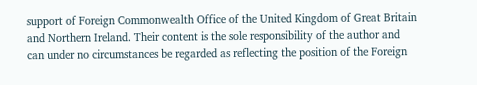support of Foreign Commonwealth Office of the United Kingdom of Great Britain and Northern Ireland. Their content is the sole responsibility of the author and can under no circumstances be regarded as reflecting the position of the Foreign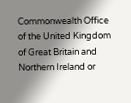Commonwealth Office of the United Kingdom of Great Britain and Northern Ireland or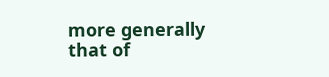more generally that of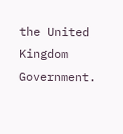the United Kingdom Government.